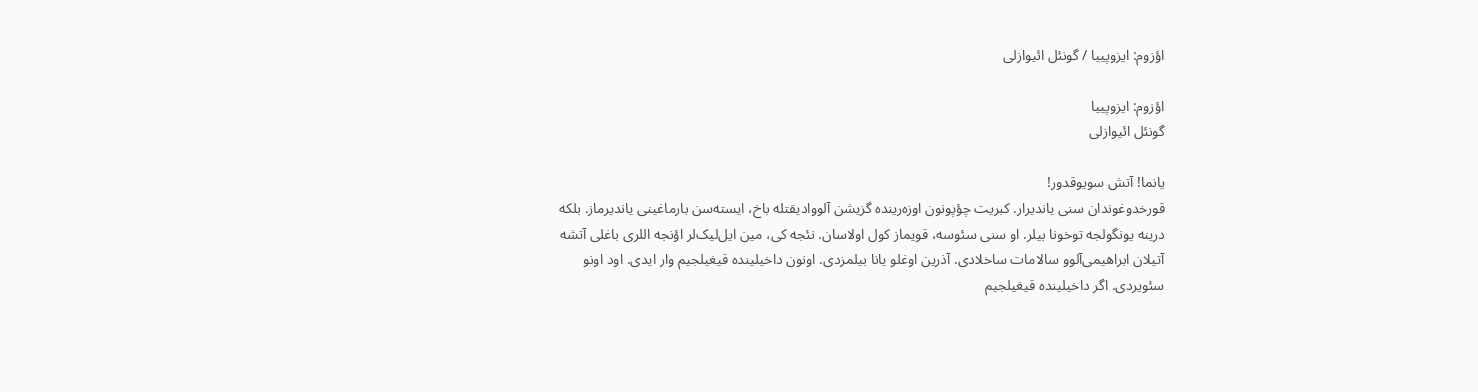اؤزوم: ایزوپییا / گونئل ائیوازلی

اؤزوم: ایزوپییا
گونئل ائیوازلی

یانما! آتش سویوقدور!
قورخدوغوندان سنی یاندیرار. کبریت چؤپونون اوزه‌رینده گزیشن آلووا‌دیقتله باخ، ایسته‌سن بارماغینی یاندیرماز. بلکه درینه یونگولجه توخونا بیلر. او سنی سئوسه، قویماز کول اولاسان. نئجه کی، مین ایل‌لیک‌لر اؤنجه اللری باغلی آتشه آتیلان ابراهیمی‌آلوو سالامات ساخلادی. آذرین اوغلو یانا بیلمزدی. اونون داخیلینده قیغیلجیم وار ایدی. اود اونو سئویردی. اگر داخیلینده قیغیلجیم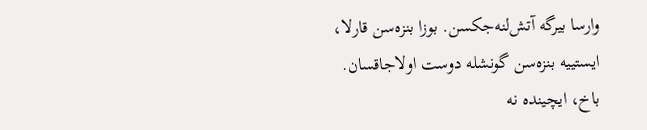وارسا بیرگه آتش‌لنه‌جکسن. بوزا بنزه‌سن قارلا، ایستییه بنزه‌سن گونشله دوست اولاجاقسان. باخ، ایچینده نه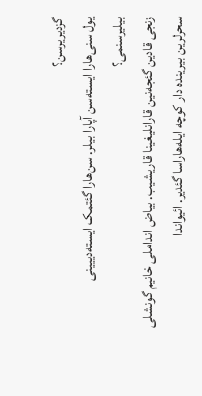گزدیریرسن؟
یول سنی‌هارا ایسته‌سن آپارا بیلر. سن‌هارا گئتمک ایسته‌دییینی بیلیرسنمی؟
زنجی قادین گئجه‌نین قارانلیغینا قاریشیب. بیاض انداملی خانیم گونشلی سحرلرین بیرینده دار کوچه ایله‌هاراسا گئدیر. ائیواندا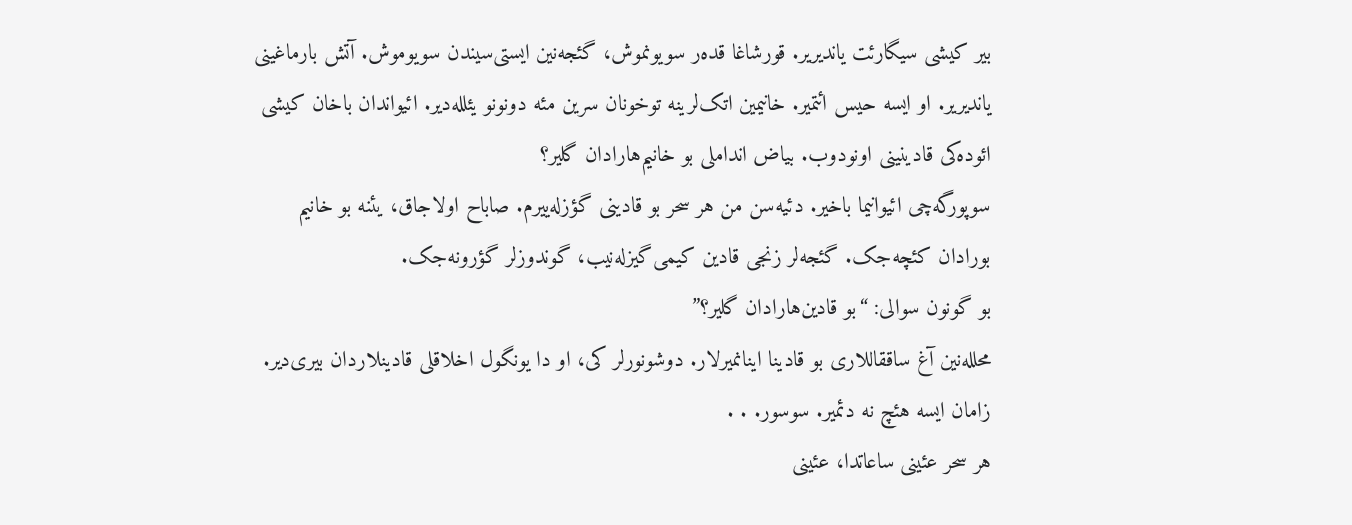بیر کیشی سیگارئت یاندیریر. قورشاغا قده‌ر سویونموش، گئجه‌نین ایستی‌سیندن سویوموش. آتش بارماغینی یاندیریر. او ایسه حیس ائتمیر. خانیمین اتک‌لرینه توخونان سرین مئه دونونو یئلله‌دیر. ائیواندان باخان کیشی ائوده‌کی قادینینی اونودوب. بیاض انداملی بو خانیم‌هارادان گلیر؟
سوپورگه‌چی ائیوانیما باخیر. دئیه‌سن من هر سحر بو قادینی گؤزله‌ییرم. صاباح اولاجاق، یئنه بو خانیم بورادان کئچه‌جک. گئجه‌لر زنجی قادین کیمی‌گیزله‌نیب، گوندوزلر گؤرونه‌جک.
بو گونون سوالی: “بو قادین‌هارادان گلیر؟”
محلله‌نین آغ ساققاللاری بو قادینا اینانمیرلار. دوشونورلر کی، او دا یونگول اخلاقلی قادینلاردان بیری‌دیر.
زامان ایسه هئچ نه دئمیر. سوسور. . .
هر سحر عئینی ساعاتدا، عئینی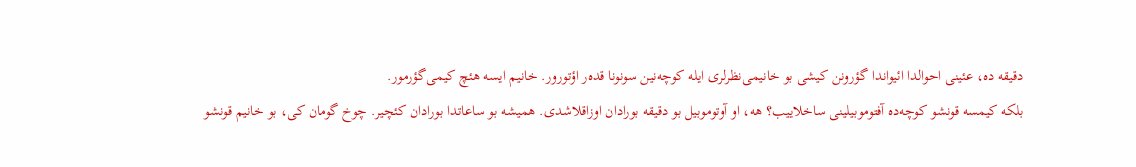دقیقه ده، عئینی احوالدا ائیواندا گؤرونن کیشی بو خانیمی‌نظرلری ایله کوچه‌نین سونونا قده‌ر اؤتورور. خانیم ایسه هئچ کیمی‌گؤرمور.
بلکه کیمسه قونشو کوچه‌ده آفتوموبیلینی ساخلاییب؟ هه، او آوتوموبیل بو دقیقه بورادان اوزاقلاشدی. همیشه بو ساعاتدا بورادان کئچیر. چوخ گومان کی، بو خانیم قونشو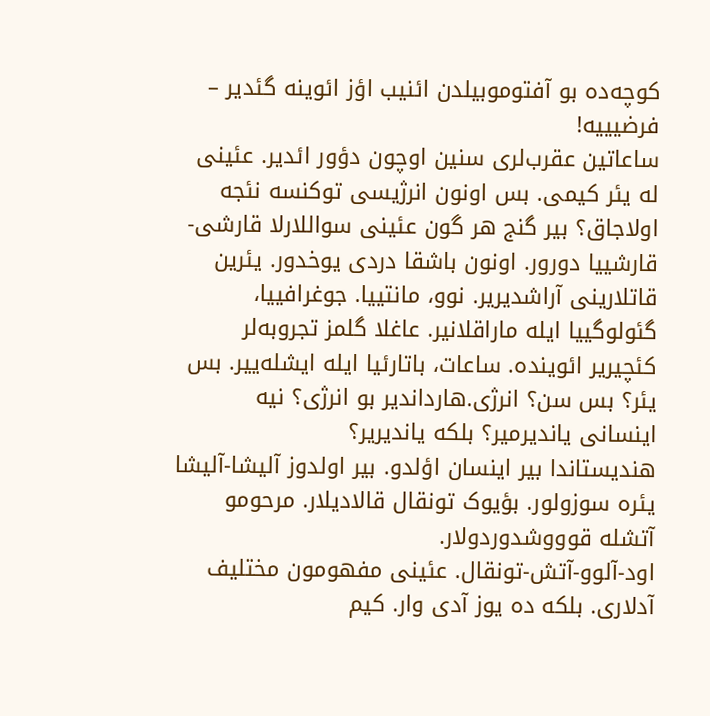کوچه‌ده بو آفتوموبیلدن ائنیب اؤز ائوینه گئدیر – فرضیییه!
ساعاتین عقرب‌لری سنین اوچون دؤور ائدیر. عئینی له یئر کیمی. بس اونون انرژیسی توکنسه نئجه اولاجاق؟ بیر گنج هر گون عئینی سواللارلا قارشی-قارشییا دورور. اونون باشقا دردی یوخدور. یئرین قاتلارینی آراشدیریر. نوو، مانتییا. جوغرافییا، گئولوگییا ایله ماراقلانیر. عاغلا گلمز تجروبه‌لر کئچیریر ائوینده. ساعات، باتارئیا ایله ایشله‌ییر. بس یئر؟ بس سن؟ انرژی.هارداندیر بو انرژی؟ نیه اینسانی یاندیرمیر؟ بلکه یاندیریر؟
هندیستاندا بیر اینسان اؤلدو. بیر اولدوز آلیشا-آلیشا یئره سوزولور. بؤیوک تونقال قالادیلار. مرحومو آتشله قوووشدوردولار.
اود-آلوو-آتش-تونقال. عئینی مفهومون مختلیف آدلاری. بلکه ده یوز آدی وار. کیم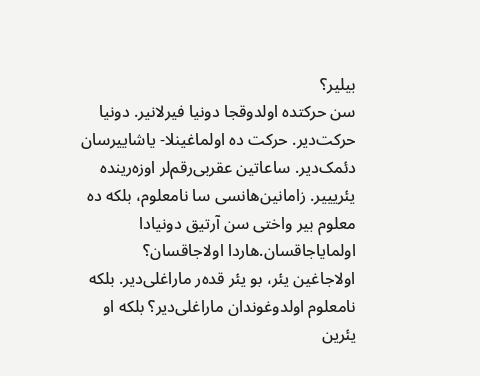بیلیر؟
سن حرکتده اولدوقجا دونیا فیرلانیر. دونیا حرکت‌دیر. حرکت ده اولماغینلا- یاشاییرسان دئمک‌دیر. ساعاتین عقربی‌رقم‌لر اوزه‌رینده یئریییر. زامانین‌هانسی سا نامعلوم، بلکه ده معلوم بیر واختی سن آرتیق دونیادا اولمایاجاقسان.هاردا اولاجاقسان؟ اولاجاغین یئر، بو یئر قده‌ر ماراغلی‌دیر. بلکه نامعلوم اولدوغوندان ماراغلی‌دیر؟ بلکه او یئرین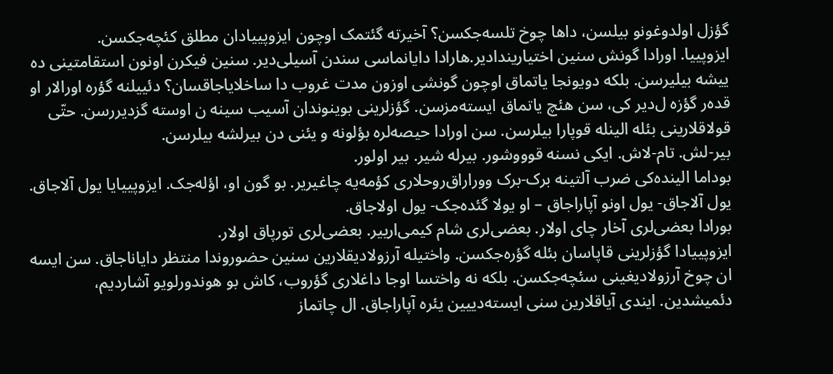گؤزل اولدوغونو بیلسن، داها چوخ تلسه‌جکسن؟ آخیرته گئتمک اوچون ایزوپییادان مطلق کئچه‌جکسن.
ایزوپییا. اورادا گونش سنین اختیاریندادیر.هارادا دایانماسی سندن آسیلی‌دیر. سنین فیکرن اونون استقامتینی ده ییشه بیلیرسن. بلکه دویونجا یاتماق اوچون گونشی اوزون مدت غروب دا ساخلایاجاقسان؟ دئییلنه گؤره اورالار او قده‌ر گؤزه ل‌دیر کی، سن هئچ یاتماق ایسته‌مزسن. گؤزلرینی بوینوندان آسیب سینه ن اوسته گزدیررسن. حتّی قولاقلارینی بئله الینله قوپارا بیلرسن. سن اورادا حیصه‌لره بؤلونه و یئنی دن بیرلشه بیلرسن.
بیر-لش. تام-لاش. ایکی نسنه قوووشور. بیرله شیر. بیر اولور.
بوداما الینده‌کی ضرب آلتینه برک-برک ووراراق‌روحلاری کؤمه‌یه چاغیریر. بو گون او، اؤله‌جک. ایزوپییایا یول آلاجاق.
یول آلاجاق- یول اونو آپاراجاق – او یولا گئده‌جک- یول اولاجاق.
بورادا بعضی‌لری آخار چای اولار. بعضی‌لری شام کیمی‌ارییر. بعضی‌لری تورپاق اولار.
ایزوپییادا گؤزلرینی قاپاسان بئله گؤره‌جکسن. واختیله آرزولادیقلارین سنین حضوروندا منتظر دایاناجاق. سن ایسه ان چوخ آرزولادیغینی سئچه‌جکسن. بلکه نه واختسا اوجا داغلاری گؤروب، کاش بو هوندورلویو آشاردیم، دئمیشدین. ایندی آیاقلارین سنی ایسته‌دییین یئره آپاراجاق. ال چاتماز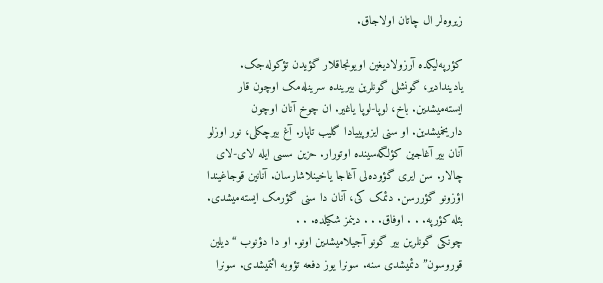زیروه‌لر ال چاتان اولاجاق.

کؤرپه‌لیکده آرزولادیغین اویونجاقلار گؤیدن تؤکوله‌جک. یادیندادیر، گونشلی گونلرین بیرینده سرینله‌مک اوچون قار ایسته‌میشدین. باخ، لوپا-لوپا یاغیر. ان چوخ آنان اوچون داریخمیشدین. او سنی ایزوپییادا گلیب تاپار. آغ بیرچکلی، نور اوزلو آنان بیر آغاجین کؤلگه‌سینده اوتورار. حزین سسی ایله لای-لای چالار. سن ایری گؤوده‌لی آغاجا یاخینلاشارسان. آنانین قوجاغیندا اؤزونو گؤررسن. دئمک کی، آنان دا سنی گؤرمک ایسته‌میشدی.
بئله کؤرپه. . . اوفاق. . . دینمز شکیلده. . .
چونکی گونلرین بیر گونو آجیلامیشدین اونو. او دا دؤنوب “دیلین قوروسون” دئمیشدی سنه. سونرا یوز دفعه تؤوبه ائتمیشدی. سونرا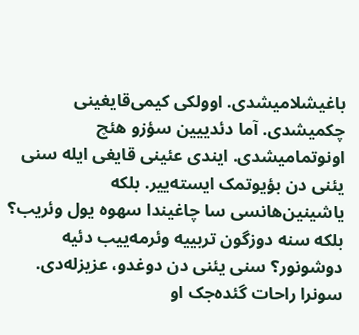باغیشلامیشدی. اوولکی کیمی‌قایغینی چکمیشدی. آما دئدییین سؤزو هئچ اونوتمامیشدی. ایندی عئینی قایغی ایله سنی یئنی دن بؤیوتمک ایسته‌ییر. بلکه یاشینین‌هانسی سا چاغیندا سهوه یول وئریب؟ بلکه سنه دوزگون تربییه وئرمه‌ییب دئیه دوشونور؟ سنی یئنی دن دوغدو، عزیزله‌دی. سونرا‌ راحات گئده‌جک او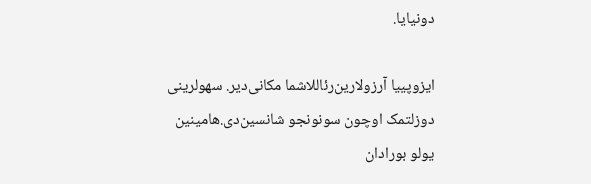دونیایا.

ایزوپییا آرزولارین‌رئاللاشما مکانی‌دیر. سهولرینی دوزلتمک اوچون سونونجو شانسین‌دی.هامینین یولو بورادان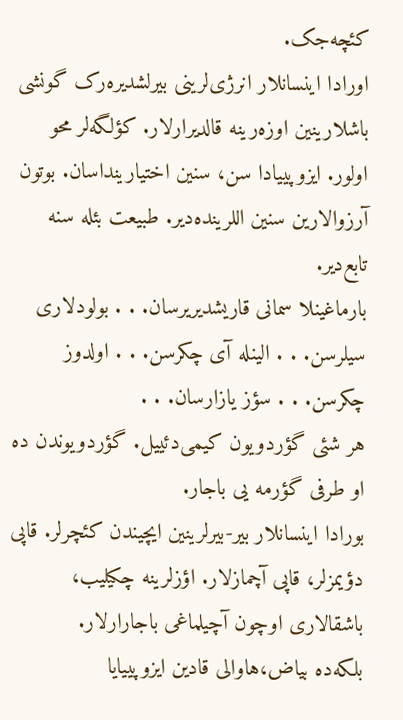کئچه‌جک.
اورادا اینسانلار انرژی‌لرینی بیرلشدیره‌رک گونشی باشلارینین اوزه‌رینه قالدیرارلار. کؤلگه‌لر محو اولور. ایزوپییادا سن، سنین اختیارینداسان. بوتون آرزوالارین سنین اللرینده‌دیر. طبیعت بئله سنه تابع‌دیر.
بارماغینلا سمانی قاریشدیریرسان. . . بولودلاری سیلرسن. . . الینله آی چکرسن. . . اولدوز چکرسن. . . سؤز یازارسان. . .
هر شئی گؤردویون کیمی‌دئییل. گؤردویوندن ده او طرفی گؤرمه یی باجار.
بورادا اینسانلار بیر-بیرلرینین ایچیندن کئچرلر. قاپی دؤیمزلر، قاپی آچمازلار. اؤزلرینه چکیلیب، باشقالاری اوچون آچیلماغی باجارارلار.
بلکه‌ده بیاض،‌هاوالی قادین ایزوپییایا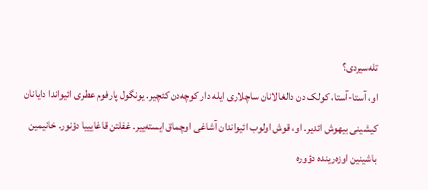تله‌سیردی؟
او، آستا-آستا، کولک دن دالغالانان ساچلاری ایله دار کوچه‌دن کئچیر. یونگول پارفوم عطری ائیواندا دایانان کیشینی بیهوش ائدیر. او، قوش اولوب ائیواندان آشاغی اوچماق ایسته‌ییر. غفلتن قاغایییا دؤنور. خانیمین باشینین اوزه‌رینده دؤوره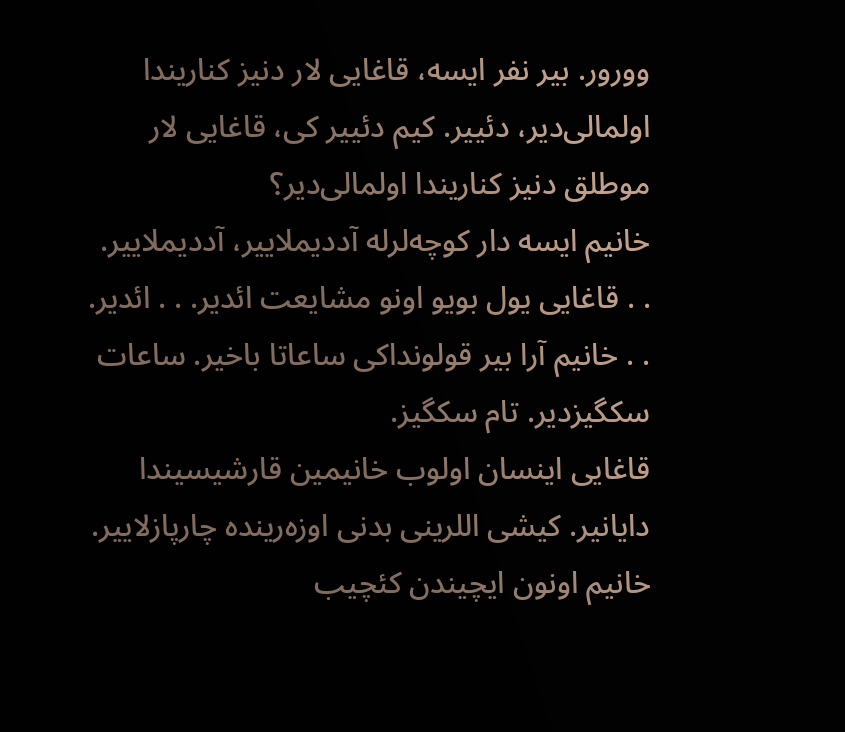وورور. بیر نفر ایسه، قاغایی لار دنیز کناریندا اولمالی‌دیر، دئییر. کیم دئییر کی، قاغایی لار موطلق دنیز کناریندا اولمالی‌دیر؟
خانیم ایسه دار کوچه‌لرله آددیملاییر، آددیملاییر. . . قاغایی یول بویو اونو مشایعت ائدیر. . . ائدیر. . . خانیم آرا بیر قولونداکی ساعاتا باخیر. ساعات سکگیزدیر. تام سکگیز.
قاغایی اینسان اولوب خانیمین قارشیسیندا دایانیر. کیشی اللرینی بدنی اوزه‌رینده چارپازلاییر. خانیم اونون ایچیندن کئچیب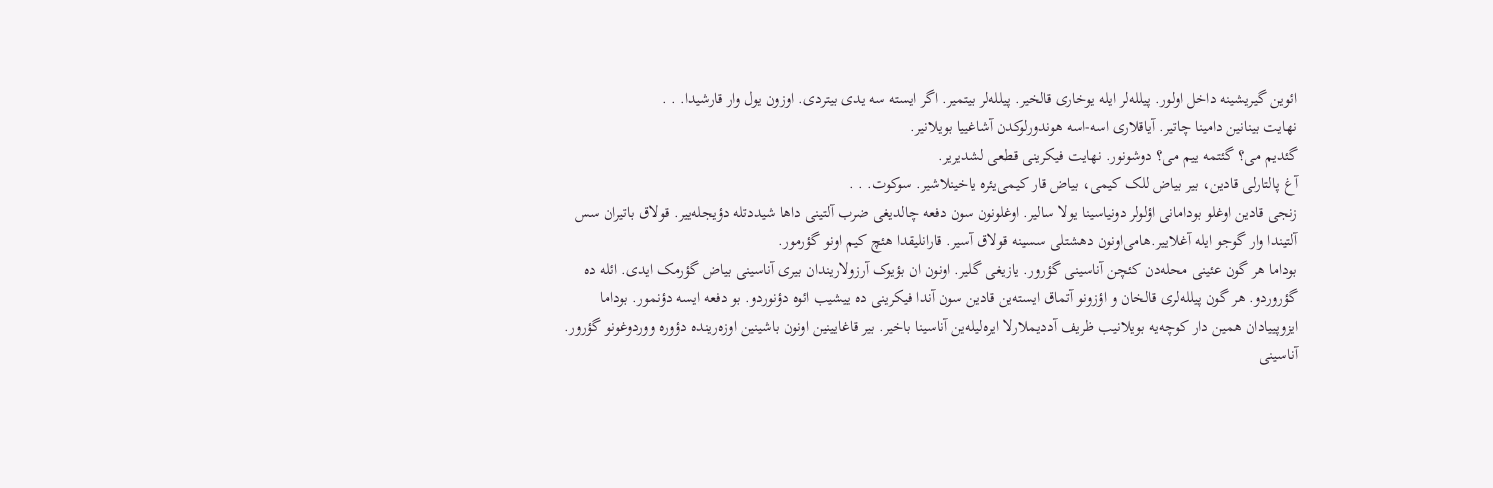ائوین گیریشینه داخل اولور. پیلله‌لر ایله یوخاری قالخیر. پیلله‌لر بیتمیر. اگر ایسته سه یدی بیتردی. اوزون یول وار قارشیدا. . .
نهایت بینانین دامینا چاتیر. آیاقلاری اسه-اسه هوندورلوکدن آشاغییا بویلانیر.
گئدیم می؟ گئتمه ییم می؟ دوشونور. نهایت فیکرینی قطعی لشدیریر.
آغ پالتارلی قادین، بیر بیاض للک کیمی، بیاض قار کیمی‌یئره یاخینلاشیر. سوکوت. . .
زنجی قادین اوغلو بودامانی اؤلولر دونیاسینا یولا سالیر. اوغلونون سون دفعه چالدیغی ضرب آلتینی داها شیددتله دؤیجله‌ییر. قولاق باتیران سس آلتیندا وار گوجو ایله آغلاییر.هامی‌اونون دهشتلی سسینه قولاق آسیر. قارانلیقدا هئچ کیم اونو گؤرمور.
بوداما هر گون عئینی محله‌دن کئچن آناسینی گؤرور. یازیغی گلیر. اونون ان بؤیوک آرزولاریندان بیری آناسینی بیاض گؤرمک ایدی. ائله ده گؤروردو. هر گون پیلله‌لری قالخان و اؤزونو آتماق ایسته‌ین قادین سون آندا فیکرینی ده ییشیب ائوه دؤنوردو. بو دفعه ایسه دؤنمور. بوداما ایزوپییادان همین دار کوچه‌یه بویلانیب ظریف آددیملارلا ایره‌لیله‌ین آناسینا باخیر. بیر قاغایینین اونون باشینین اوزه‌رینده دؤوره ووردوغونو گؤرور. آناسینی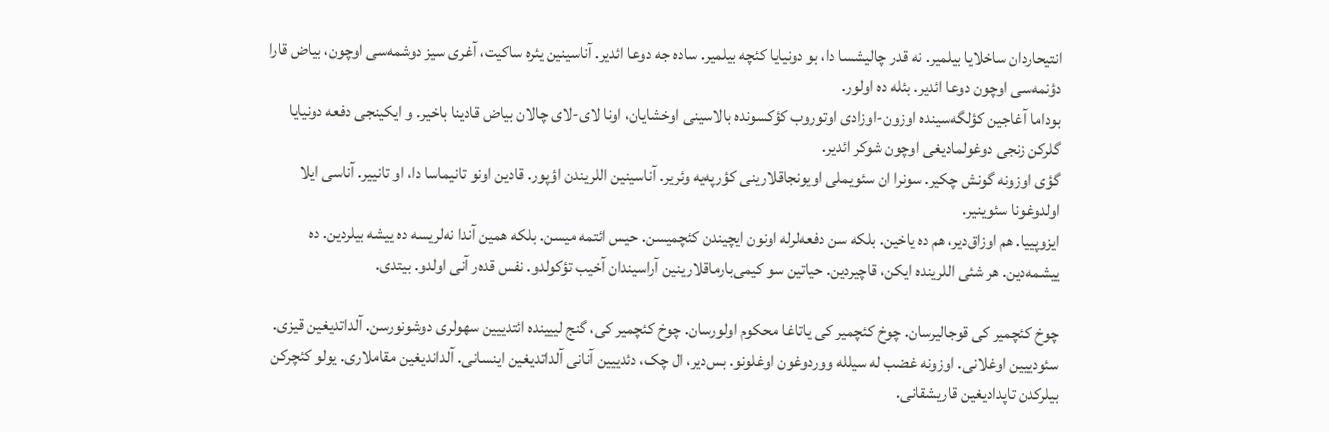انتیحاردان ساخلایا بیلمیر. نه قدر چالیشسا دا، بو دونیایا کئچه بیلمیر. ساده جه دوعا ائدیر. آناسینین یئره ساکیت، آغری سیز دوشمه‌سی اوچون، بیاض قارا دؤنمه‌سی اوچون دوعا ائدیر. بئله ده اولور.
بوداما آغاجین کؤلگه‌سینده اوزون-اوزادی اوتوروب کؤکسونده بالاسینی اوخشایان، اونا لای-لای چالان بیاض قادینا باخیر. و ایکینجی دفعه دونیایا گلرکن زنجی دوغولمادیغی اوچون شوکر ائدیر.
گؤی اوزونه گونش چکیر. سونرا ان سئویملی اویونجاقلارینی کؤرپه‌یه وئریر. آناسینین اللریندن اؤپور. قادین اونو تانیماسا دا، او تانییر. آناسی ایلا اولدوغونا سئوینیر.
ایزوپییا. هم اوزاق‌دیر، هم ده یاخین. بلکه سن دفعه‌لرله اونون ایچیندن کئچمیسن. حیس ائتمه میسن. بلکه همین آندا نه‌لریسه ده ییشه بیلردین. ده ییشمه‌دین. هر شئی اللرینده ایکن، قاچیردین. حیاتین سو کیمی‌بارماقلارینین آراسیندان آخیب تؤکولدو. نفس قده‌ر آنی اولدو. بیتدی.

چوخ کئچمیر کی قوجالیرسان. چوخ کئچمیر کی یاتاغا محکوم اولورسان. چوخ کئچمیر کی، گنج لییینده ائتدییین سهولری دوشونورسن. آلداتدیغین قیزی. سئودییین اوغلانی. اوزونه غضب له سیلله ووردوغون اوغلونو. بس‌دیر، ال چک، دئدییین آنانی آلداتدیغین اینسانی. آلداندیغین مقاملاری. یولو کئچرکن بیلرکدن تاپدادیغین قاریشقانی.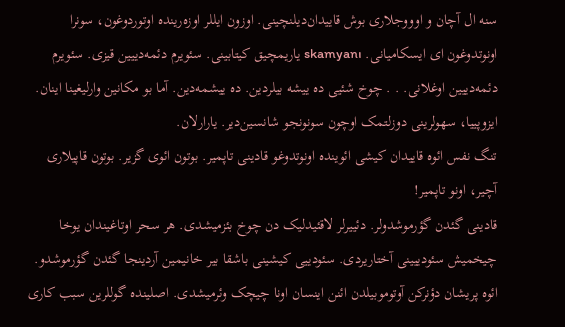سنه ال آچان و اوووجلاری بوش قاییدان‌دیلنچینی. اوزون ایللر اوزه‌رینده اوتوردوغون، سونرا اونوتدوغون ای ایسکامیانی. skamyanı یاریمچیق کیتابینی. سئویرم دئمه‌دییین قیزی. سئویرم دئمه‌دییین اوغلانی. . . چوخ شئیی ده ییشه بیلردین. ده ییشمه‌دین. آما بو مکانین وارلیغینا اینان. ایزوپییا، سهولرینی دوزلتمک اوچون سونونجو شانسین‌دیر. یارارلان.
تنگ نفس ائوه قاییدان کیشی ائوینده اونوتدوغو قادینی تاپمیر. بوتون ائوی گزیر. بوتون قاپیلاری آچیر، اونو تاپمیر!
قادینی گئدن گؤرموشدولر. دئییرلر لاقئیدلیک دن چوخ بئزمیشدی. هر سحر اوتاغیندان یوخا چیخمیش سئودییینی آختاریردی. سئودییی کیشینی باشقا بیر خانیمین آردینجا گئدن گؤرموشدو. ائوه پریشان دؤنرکن آوتوموبیلدن ائنن اینسان اونا چیچک وئرمیشدی. اصلینده گوللرین سبب کاری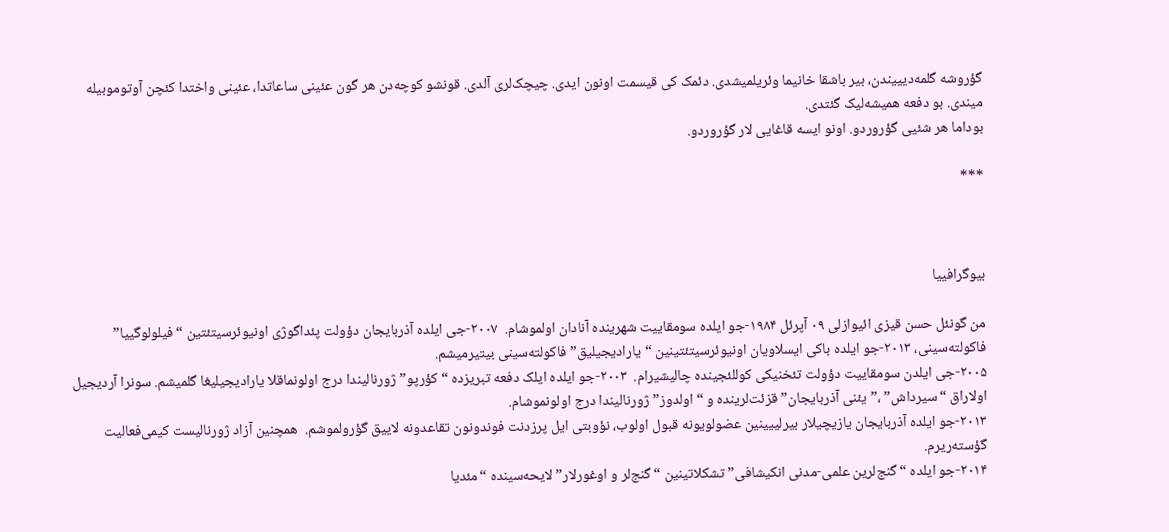گؤروشه گلمه‌دیییندن، بیر باشقا خانیما وئریلمیشدی. دئمک کی قیسمت اونون ایدی. چیچک‌لری آلدی. قونشو کوچه‌دن هر گون عئینی ساعاتدا، عئینی واختدا کئچن آوتوموبیله میندی. بو دفعه همیشه‌لیک گئتدی.
بوداما هر شئیی گؤروردو. اونو ایسه قاغایی لار گؤروردو.

***



بیوگرافییا

من گونئل حسن قیزی ائیوازلی ۰۹ آپرئل ۱۹۸۴-جو ایلده سومقاییت شهرینده آنادان اولموشام.  ۲۰۰۷-جی ایلده آذربایجان دؤولت پئداگوژی اونیوئرسیتئتین “فیلولوگییا” فاکولته‌سینی، ۲۰۱۳-جو ایلده باکی ایسلاویان اونیوئرسیتئتینین “یارادیجیلیق” فاکولته‌سینی بیتیرمیشم.
۲۰۰۵-جی ایلدن سومقاییت دؤولت تئخنیکی کوللئجینده چالیشیرام.  ۲۰۰۳-جو ایلده ایلک دفعه تبریزده “کؤرپو” ژورنالیندا درج اولونماقلا یارادیجیلیغا گلمیشم. سونرا آردیجیل اولاراق “سیرداش” ،”یئنی آذربایجان” قزئت‌لرینده و “اولدوز” ژورنالیندا درج اولونموشام.
۲۰۱۳-جو ایلده آذربایجان یازیچیلار بیرلییینین عضولویونه قبول اولوب، نؤوبتی ایل پرزدنت فوندونون تقاعدونه لاییق گؤرولموشم.  همچنین آزاد ژورنالیست کیمی‌فعالیت گؤسته‌ریرم.
۲۰۱۴-جو ایلده “گنج‌لرین علمی-مدنی انکیشافی” تشکلاتینین “گنج‌لر و اوغورلار” لایحه‌سینده “مئدیا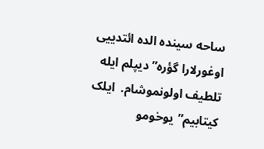ساحه سینده الده ائتدییی اوغورلارا گؤره”دیپلم ایله تلطیف اولونموشام.  ایلک کیتابیم”یوخومو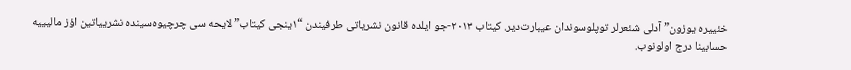خئییره یوزون” آدلی شئعرلر توپلوسوندان عیبارت‌دیر. کیتاب ۲۰۱۳-جو ایلده قانون نشریاتی طرفیندن “۱ینجی کیتاب” لایحه سی چرچیوه‌سینده نشرییاتین اؤز مالیییه حسابینا درج اولونوب.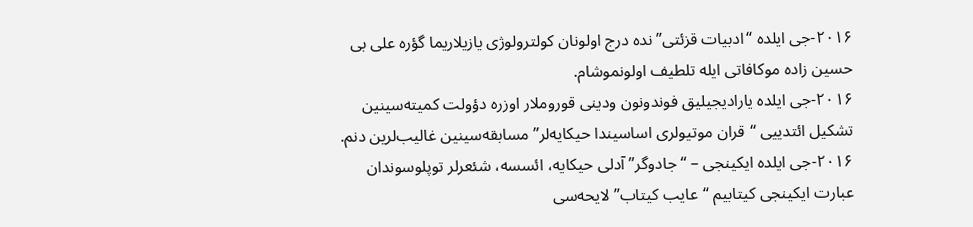۲۰۱۶-جی ایلده “ادبیات قزئتی”نده درج اولونان کولترولوژی یازیلاریما گؤره علی بی حسین زاده موکافاتی ایله تلطیف اولونموشام.
۲۰۱۶-جی ایلده یارادیجیلیق فوندونون و‌دینی قوروملار اوزره دؤولت کمیته‌سینین تشکیل ائتدییی “قران موتیولری اساسیندا حیکایه‌لر” مسابقه‌سینین غالیب‌لرین دنم.
۲۰۱۶-جی ایلده ایکینجی – “جادوگر” آدلی حیکایه، ائسسه، شئعرلر توپلوسوندان عبارت ایکینجی کیتابیم “عایب کیتاب” لایحه‌سی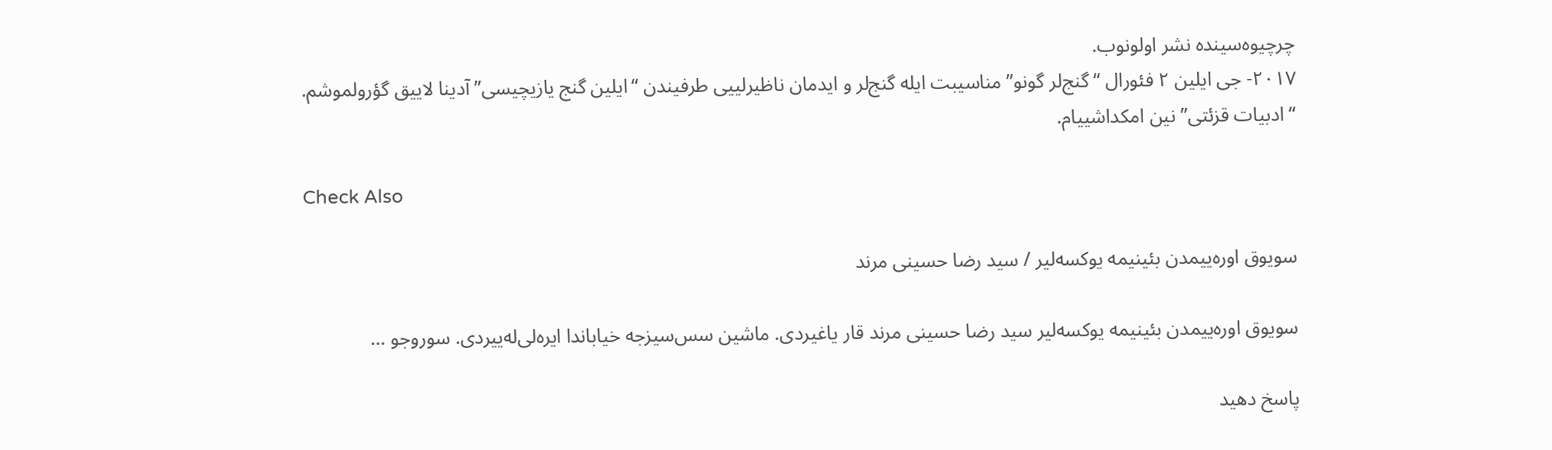چرچیوه‌سینده نشر اولونوب.
۲۰۱۷- جی ایلین ۲ فئورال “گنج‌لر گونو” مناسیبت ایله گنج‌لر و ایدمان ناظیرلییی طرفیندن “ایلین گنج یازیچیسی” آدینا لاییق گؤرولموشم.
“ادبیات قزئتی”نین امکداشییام.

Check Also

سویوق اوره‌ییمدن بئینیمه یوکسه‌لیر / سید رضا حسینی مرند

سویوق اوره‌ییمدن بئینیمه یوکسه‌لیر سید رضا حسینی مرند قار یاغیردی. ماشین سس‌سیزجه خیاباندا ایره‌لی‌له‌ییردی. سوروجو ...

پاسخ دهید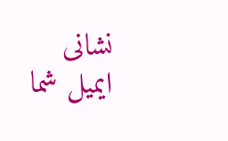نشانی ایمیل شما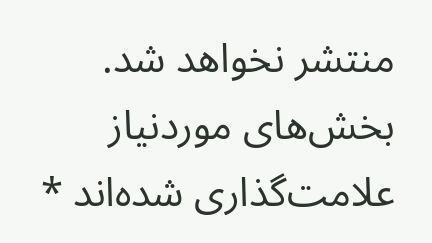منتشر نخواهد شد. بخش‌های موردنیاز علامت‌گذاری شده‌اند *